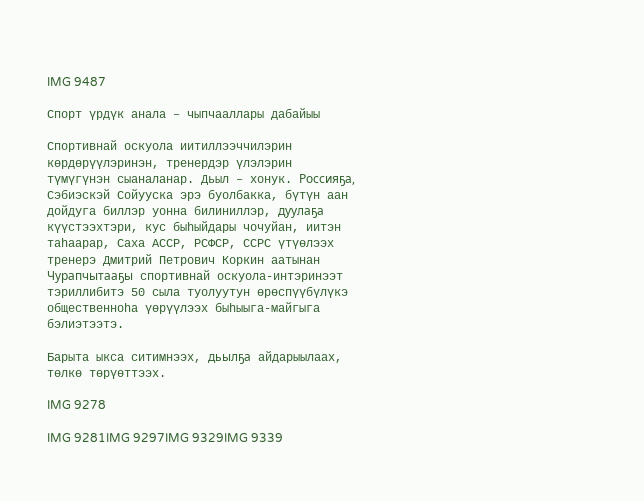IMG 9487

Спорт үрдүк анала – чыпчааллары дабайыы

Спортивнай оскуола иитиллээччилэрин көрдөрүүлэринэн, тренердэр үлэлэрин түмүгүнэн сыаналанар. Дьыл – хонук. Россияҕа, Сэбиэскэй Сойууска эрэ буолбакка, бүтүн аан дойдуга биллэр уонна билиниллэр, дуулаҕа күүстээхтэри, кус быһыйдары чочуйан, иитэн таһаарар, Саха АССР, РСФСР, ССРС үтүөлээх тренерэ Дмитрий Петрович Коркин аатынан Чурапчытааҕы спортивнай оскуола-интэринээт тэриллибитэ 50 сыла туолуутун өрөспүүбүлүкэ общественноһа үөрүүлээх быһыыга-майгыга  бэлиэтээтэ.

Барыта ыкса ситимнээх, дьылҕа айдарыылаах, төлкө төрүөттээх.

IMG 9278

IMG 9281IMG 9297IMG 9329IMG 9339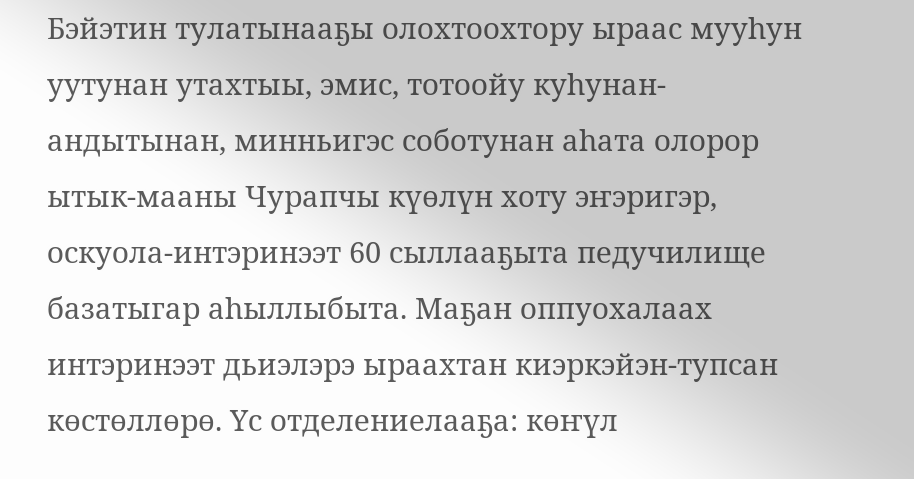Бэйэтин тулатынааҕы олохтоохтору ыраас мууһун уутунан утахтыы, эмис, тотоойу куһунан-андытынан, минньигэс соботунан аһата олорор ытык-мааны Чурапчы күөлүн хоту эҥэригэр, оскуола-интэринээт 60 сыллааҕыта педучилище базатыгар аһыллыбыта. Маҕан оппуохалаах интэринээт дьиэлэрэ ыраахтан киэркэйэн-тупсан көстөллөрө. Үс отделениелааҕа: көҥүл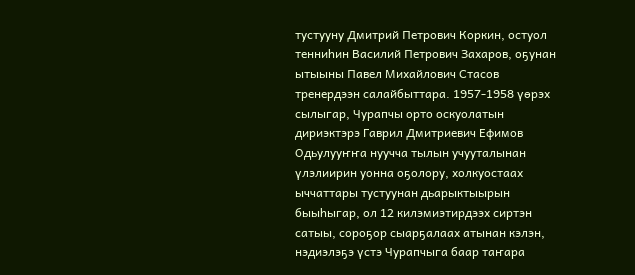тустууну Дмитрий Петрович Коркин, остуол тенниһин Василий Петрович Захаров, оҕунан ытыыны Павел Михайлович Стасов тренердээн салайбыттара. 1957-1958 үөрэх сылыгар, Чурапчы орто оскуолатын дириэктэрэ Гаврил Дмитриевич Ефимов Одьулууҥҥа нуучча тылын учууталынан үлэлиирин уонна оҕолору, холкуостаах ыччаттары тустуунан дьарыктыырын быыһыгар, ол 12 килэмиэтирдээх сиртэн сатыы, сороҕор сыарҕалаах атынан кэлэн, нэдиэлэҕэ үстэ Чурапчыга баар таҥара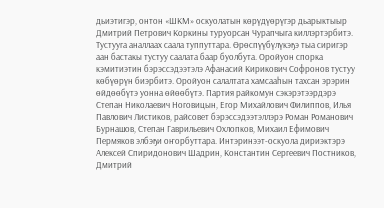дьиэтигэр, онтон «ШКМ» оскуолатын көрүдүөрүгэр дьарыктыыр Дмитрий Петрович Коркины туруорсан Чурапчыга киллэртэрбитэ. Тустууга аналлаах саала туппуттара. Өрөспүүбүлүкэҕэ тыа сиригэр аан бастакы тустуу саалата баар буолбута. Оройуон спорка кэмитиэтин бэрэссэдээтэлэ Афанасий Кирикович Софронов тустуу көбүөрүн биэрбитэ. Оройуон салалтата хамсааһын тахсан эрэрин өйдөөбүтэ уонна өйөөбүтэ. Партия райкомун сэкэрэтээрдэрэ Степан Николаевич Ноговицын, Егор Михайлович Филиппов, Илья Павлович Листиков, райсовет бэрэссэдээтэллэрэ Роман Романович Бурнашов, Степан Гаврильевич Охлопков, Михаил Ефимович Пермяков элбэҕи оҥорбуттара. Интэринээт-оскуола дириэктэрэ Алексей Спиридонович Шадрин, Константин Сергеевич Постников, Дмитрий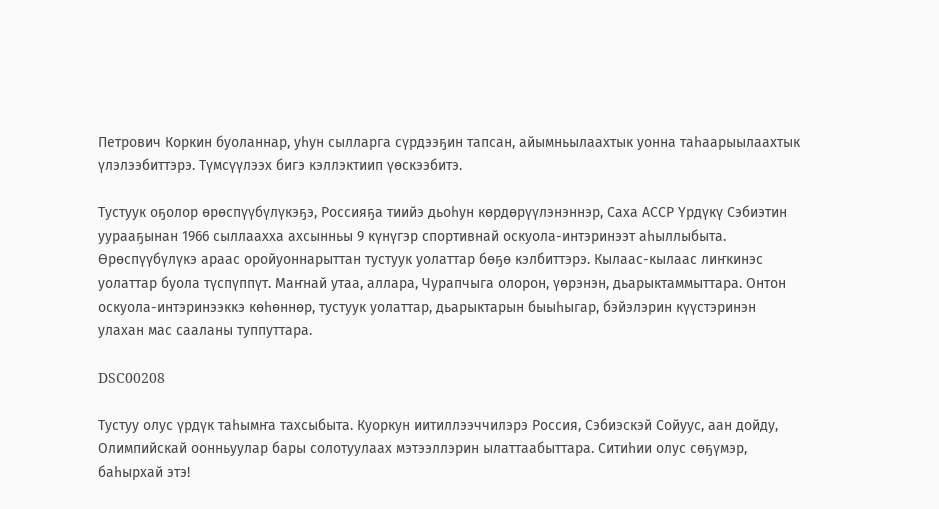Петрович Коркин буоланнар, уһун сылларга сүрдээҕин тапсан, айымньылаахтык уонна таһаарыылаахтык үлэлээбиттэрэ. Түмсүүлээх бигэ кэллэктиип үөскээбитэ.

Тустуук оҕолор өрөспүүбүлүкэҕэ, Россияҕа тиийэ дьоһун көрдөрүүлэнэннэр, Саха АССР Үрдүкү Сэбиэтин уурааҕынан 1966 сыллаахха ахсынньы 9 күнүгэр спортивнай оскуола-интэринээт аһыллыбыта. Өрөспүүбүлүкэ араас оройуоннарыттан тустуук уолаттар бөҕө кэлбиттэрэ. Кылаас-кылаас лиҥкинэс уолаттар буола түспүппүт. Маҥнай утаа, аллара, Чурапчыга олорон, үөрэнэн, дьарыктаммыттара. Онтон оскуола-интэринээккэ көһөннөр, тустуук уолаттар, дьарыктарын быыһыгар, бэйэлэрин күүстэринэн улахан мас сааланы туппуттара.

DSC00208

Тустуу олус үрдүк таһымҥа тахсыбыта. Куоркун иитиллээччилэрэ Россия, Сэбиэскэй Сойуус, аан дойду, Олимпийскай оонньуулар бары солотуулаах мэтээллэрин ылаттаабыттара. Ситиһии олус сөҕүмэр, баһырхай этэ!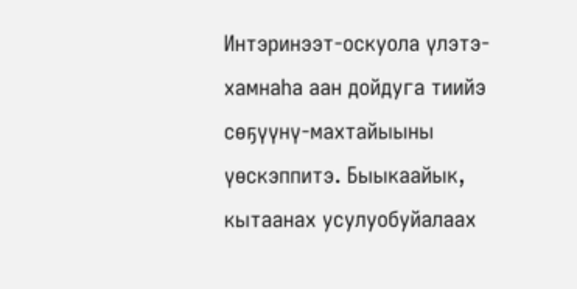Интэринээт-оскуола үлэтэ-хамнаһа аан дойдуга тиийэ сөҕүүнү-махтайыыны үөскэппитэ. Быыкаайык, кытаанах усулуобуйалаах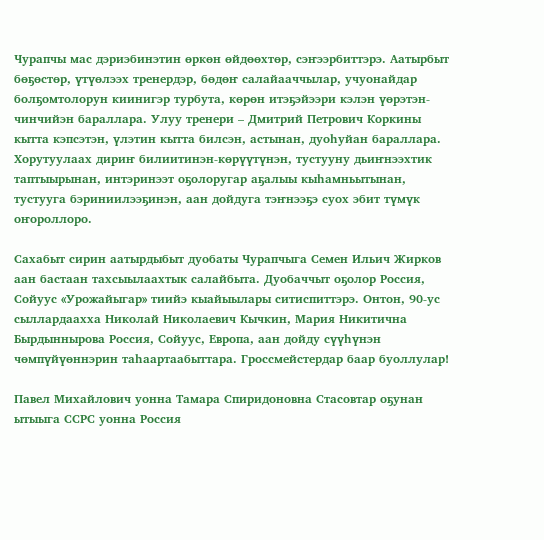Чурапчы мас дэриэбинэтин өркөн өйдөөхтөр, сэҥээрбиттэрэ. Аатырбыт бөҕөстөр, үтүөлээх тренердэр, бөдөҥ салайааччылар, учуонайдар болҕомтолорун киинигэр турбута, көрөн итэҕэйээри кэлэн үөрэтэн-чинчийэн бараллара. Улуу тренери – Дмитрий Петрович Коркины кытта кэпсэтэн, үлэтин кытта билсэн, астынан, дуоһуйан бараллара. Хорутуулаах дириҥ билиитинэн-көрүүтүнэн, тустууну дьиҥнээхтик таптыырынан, интэринээт оҕолоругар аҕалыы кыһамньытынан, тустууга бэриниилээҕинэн, аан дойдуга тэҥнээҕэ суох эбит түмүк оҥороллоро.

Сахабыт сирин аатырдыбыт дуобаты Чурапчыга Семен Ильич Жирков аан бастаан тахсыылаахтык салайбыта. Дуобаччыт оҕолор Россия, Сойуус «Урожайыгар» тиийэ кыайыылары ситиспиттэрэ. Онтон, 90-ус сыллардаахха Николай Николаевич Кычкин, Мария Никитична Бырдыннырова Россия, Сойуус, Европа, аан дойду сүүһүнэн чөмпүйүөннэрин таһаартаабыттара. Гроссмейстердар баар буоллулар!

Павел Михайлович уонна Тамара Спиридоновна Стасовтар оҕунан ытыыга ССРС уонна Россия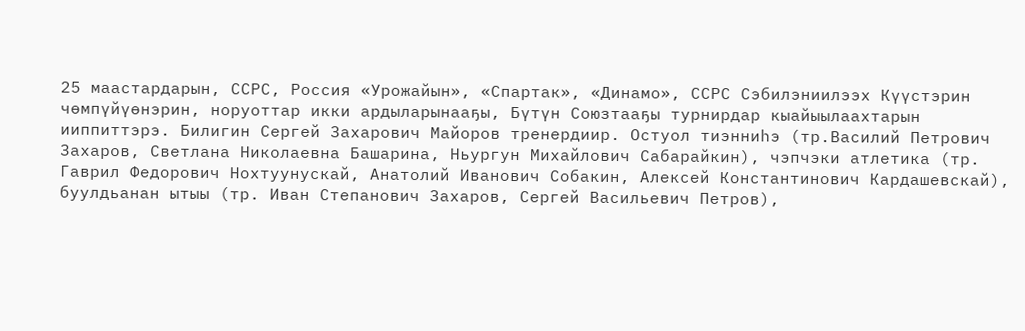25 маастардарын, ССРС, Россия «Урожайын», «Спартак», «Динамо», ССРС Сэбилэниилээх Күүстэрин чөмпүйүөнэрин, норуоттар икки ардыларынааҕы, Бүтүн Союзтааҕы турнирдар кыайыылаахтарын  ииппиттэрэ. Билигин Сергей Захарович Майоров тренердиир. Остуол тиэнниһэ (тр.Василий Петрович Захаров, Светлана Николаевна Башарина, Ньургун Михайлович Сабарайкин), чэпчэки атлетика (тр. Гаврил Федорович Нохтуунускай, Анатолий Иванович Собакин, Алексей Константинович Кардашевскай), буулдьанан ытыы (тр. Иван Степанович Захаров, Сергей Васильевич Петров),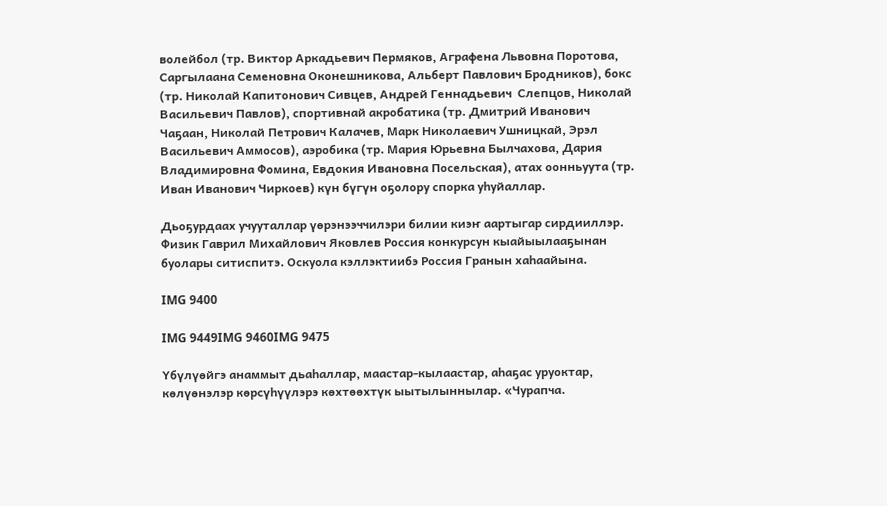волейбол (тр. Виктор Аркадьевич Пермяков, Аграфена Львовна Поротова, Саргылаана Семеновна Оконешникова, Альберт Павлович Бродников), бокс (тр. Николай Капитонович Сивцев, Андрей Геннадьевич  Слепцов, Николай Васильевич Павлов), спортивнай акробатика (тр. Дмитрий Иванович Чаҕаан, Николай Петрович Калачев, Марк Николаевич Ушницкай, Эрэл Васильевич Аммосов), аэробика (тр. Мария Юрьевна Былчахова, Дария Владимировна Фомина, Евдокия Ивановна Посельская), атах оонньуута (тр. Иван Иванович Чиркоев) күн бүгүн оҕолору спорка уһуйаллар.

Дьоҕурдаах учууталлар үөрэнээччилэри билии киэҥ аартыгар сирдииллэр. Физик Гаврил Михайлович Яковлев Россия конкурсун кыайыылааҕынан буолары ситиспитэ. Оскуола кэллэктиибэ Россия Гранын хаһаайына.

IMG 9400

IMG 9449IMG 9460IMG 9475

Үбүлүөйгэ анаммыт дьаһаллар, маастар-кылаастар, аһаҕас уруоктар, көлүөнэлэр көрсүһүүлэрэ көхтөөхтүк ыытылыннылар. «Чурапча.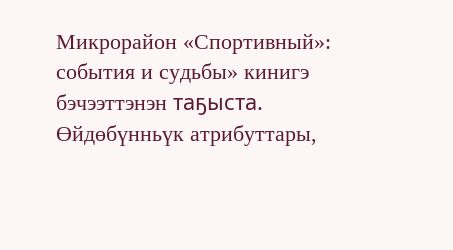Микрорайон «Спортивный»: события и судьбы» кинигэ бэчээттэнэн таҕыста. Өйдөбүнньүк атрибуттары,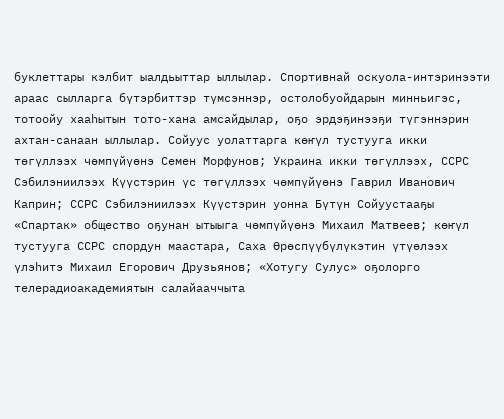буклеттары кэлбит ыалдьыттар ыллылар. Спортивнай оскуола-интэринээти араас сылларга бүтэрбиттэр түмсэннэр, остолобуойдарын минньигэс, тотоойу хааһытын тото-хана амсайдылар, оҕо эрдэҕинээҕи түгэннэрин ахтан-санаан ыллылар. Сойуус уолаттарга көҥүл тустууга икки төгүллээх чөмпүйүөнэ Семен Морфунов; Украина икки төгүллээх, ССРС Сэбилэниилээх Күүстэрин үс төгүллээх чөмпүйүөнэ Гаврил Иванович Каприн; ССРС Сэбилэниилээх Күүстэрин уонна Бүтүн Сойуустааҕы «Спартак» общество оҕунан ытыыга чөмпүйүөнэ Михаил Матвеев; көҥүл тустууга ССРС спордун маастара, Саха Өрөспүүбүлүкэтин үтүөлээх үлэһитэ Михаил Егорович Друзьянов; «Хотугу Сулус» оҕолорго телерадиоакадемиятын салайааччыта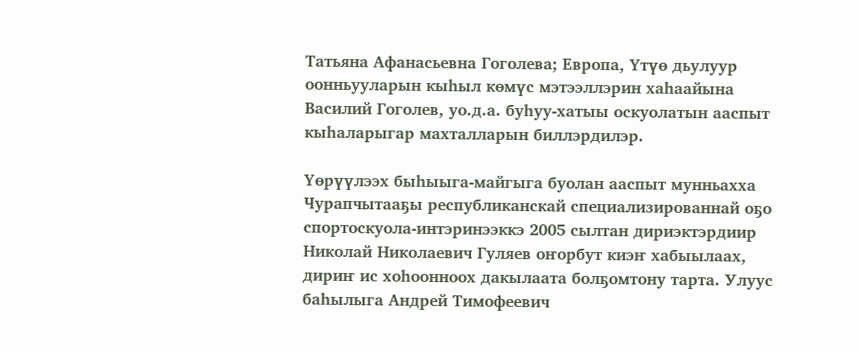Татьяна Афанасьевна Гоголева; Европа, Үтүө дьулуур оонньууларын кыһыл көмүс мэтээллэрин хаһаайына Василий Гоголев, уо.д.а. буһуу-хатыы оскуолатын ааспыт кыһаларыгар махталларын биллэрдилэр.

Үөрүүлээх быһыыга-майгыга буолан ааспыт мунньахха Чурапчытааҕы республиканскай специализированнай оҕо спортоскуола-интэринээккэ 2005 сылтан дириэктэрдиир Николай Николаевич Гуляев оҥорбут киэҥ хабыылаах, дириҥ ис хоһоонноох дакылаата болҕомтону тарта. Улуус баһылыга Андрей Тимофеевич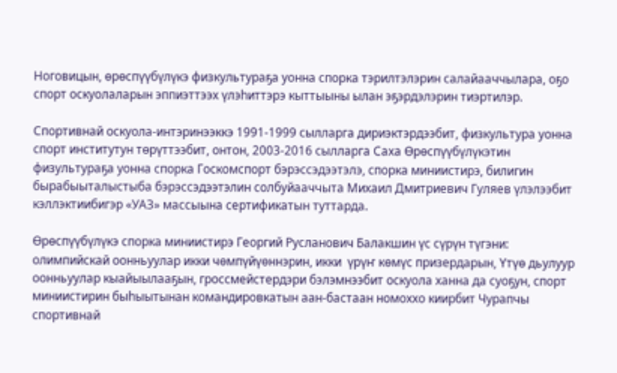Ноговицын, өрөспүүбүлүкэ физкультураҕа уонна спорка тэрилтэлэрин салайааччылара, оҕо спорт оскуолаларын эппиэттээх үлэһиттэрэ кыттыыны ылан эҕэрдэлэрин тиэртилэр.

Спортивнай оскуола-интэринээккэ 1991-1999 сылларга дириэктэрдээбит, физкультура уонна спорт институтун төрүттээбит, онтон, 2003-2016 сылларга Саха Өрөспүүбүлүкэтин физультураҕа уонна спорка Госкомспорт бэрэссэдээтэлэ, спорка миниистирэ, билигин бырабыыталыстыба бэрэссэдээтэлин солбуйааччыта Михаил Дмитриевич Гуляев үлэлээбит кэллэктиибигэр «УАЗ» массыына сертификатын туттарда.

Өрөспүүбүлүкэ спорка миниистирэ Георгий Русланович Балакшин үс сүрүн түгэни: олимпийскай оонньуулар икки чөмпүйүөннэрин, икки  үрүҥ көмүс призердарын, Үтүө дьулуур оонньуулар кыайыылааҕын, гроссмейстердэри бэлэмнээбит оскуола ханна да суоҕун, спорт миниистирин быһыытынан командировкатын аан-бастаан номоххо киирбит Чурапчы спортивнай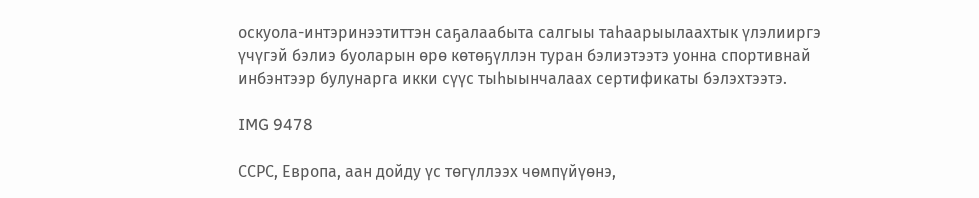оскуола-интэринээтиттэн саҕалаабыта салгыы таһаарыылаахтык үлэлииргэ үчүгэй бэлиэ буоларын өрө көтөҕүллэн туран бэлиэтээтэ уонна спортивнай инбэнтээр булунарга икки сүүс тыһыынчалаах сертификаты бэлэхтээтэ.

IMG 9478

ССРС, Европа, аан дойду үс төгүллээх чөмпүйүөнэ,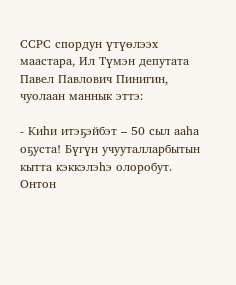ССРС спордун үтүөлээх маастара, Ил Түмэн депутата  Павел Павлович Пинигин, чуолаан маннык эттэ:

- Киһи итэҕэйбэт – 50 сыл ааһа оҕуста! Бүгүн учууталларбытын кытта кэккэлэһэ олоробут. Онтон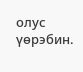олус үөрэбин.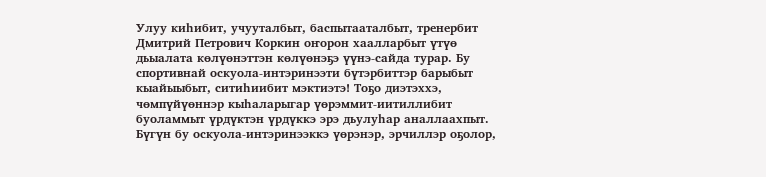Улуу киһибит, учууталбыт, баспытааталбыт, тренербит Дмитрий Петрович Коркин оҥорон хаалларбыт үтүө дьыалата көлүөнэттэн көлүөнэҕэ үүнэ-сайда турар. Бу спортивнай оскуола-интэринээти бүтэрбиттэр барыбыт кыайыыбыт, ситиһиибит мэктиэтэ! Тоҕо диэтэххэ, чөмпүйүөннэр кыһаларыгар үөрэммит-иитиллибит буоламмыт үрдүктэн үрдүккэ эрэ дьулуһар аналлаахпыт. Бүгүн бу оскуола-интэринээккэ үөрэнэр, эрчиллэр оҕолор,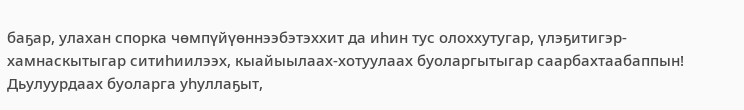баҕар, улахан спорка чөмпүйүөннээбэтэххит да иһин тус олоххутугар, үлэҕитигэр-хамнаскытыгар ситиһиилээх, кыайыылаах-хотуулаах буоларгытыгар саарбахтаабаппын! Дьулуурдаах буоларга уһуллаҕыт,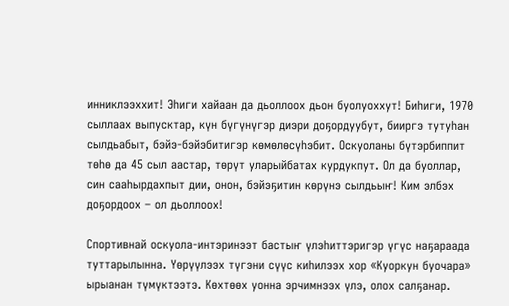инниклээххит! Эһиги хайаан да дьоллоох дьон буолуоххут! Биһиги, 1970 сыллаах выпусктар, күн бүгүнүгэр диэри доҕордуубут, бииргэ тутуһан сылдьабыт, бэйэ-бэйэбитигэр көмөлөсүһэбит. Оскуоланы бүтэрбиппит төһө да 45 сыл аастар, төрүт уларыйбатах курдукпут. Ол да буоллар, син сааһырдахпыт дии, онон, бэйэҕитин көрүнэ сылдьыҥ! Ким элбэх доҕордоох – ол дьоллоох!

Спортивнай оскуола-интэринээт бастыҥ үлэһиттэригэр үгүс наҕараада туттарылынна. Үөрүүлээх түгэни сүүс киһилээх хор «Куоркун буочара» ырыанан түмүктээтэ. Көхтөөх уонна эрчимнээх үлэ, олох салҕанар.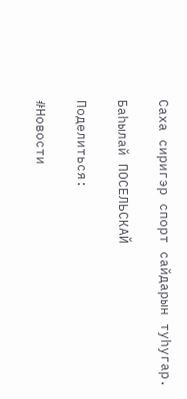Саха сиригэр спорт сайдарын туһугар.

Баһылай ПОСЕЛЬСКАЙ

Поделиться:

#Новости